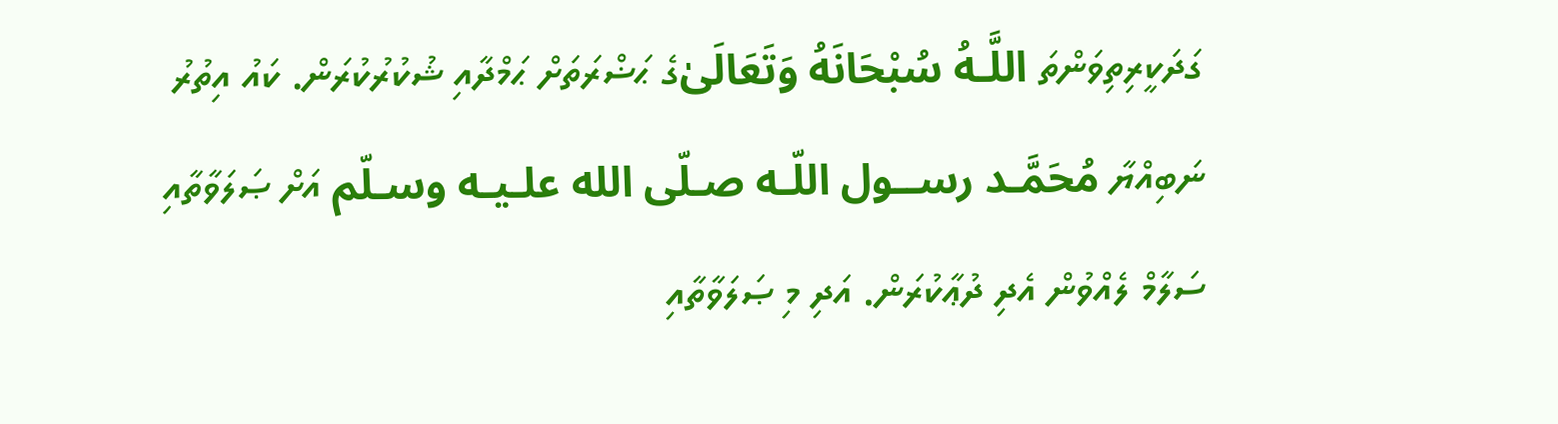ގަދަކީރިތިވަންތަ اللَّـهُ سُبْحَانَهُ وَتَعَالَىٰގެ ޙަޟްރަތަށް ޙަމްދާއި ޝުކުރުކުރަން. ކައު އިތުރު ނަބިއްޔާ مُحَمَّـد رســول اللّـه صـلّى الله علـيـه وسـلّم އަށް ޞަލަވާތާއި ސަލާމް ލެއްވުން އެދި ދުޢާކުރަން. އަދި މި ޞަލަވާތާއި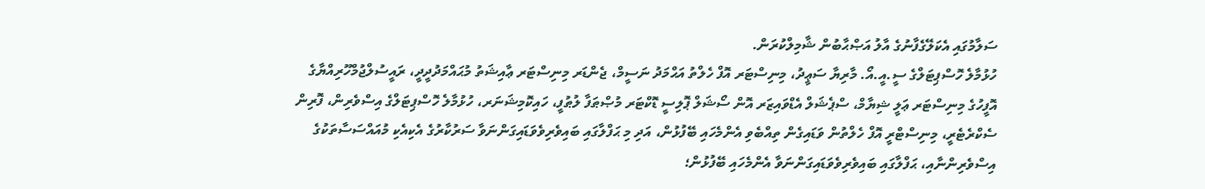ސަލާމުގައި އެކަލޭގެފާނުގެ އާލު އަޞްޙާބުން ޝާމިލްކުރަން.
ހުޅުމާލެ ހޮސްޕިޓަލްގެ ސީ.އީ.އޯ. މާރިޔާ ސަޢީދު، މިނިސްޓަރ އޮފް ހެލްތު އަޙްމަދު ނަސީމް، ޖެންޑަރ މިނިސްޓަރ ޢާއިޝަތު މުޙައްމަދުދީދީ، ރައީސުލްޖުމްހޫރިއްޔާގެ އޮފީހުގެ މިނިސްޓަރ ޢަލީ ޝިޔާމް، ސްޕެޝަލް އެޑްވައިޒަރ އޮން ސޯޝަލް ޕޮލިސީ ޑޮކްޓަރ މުޞްޠަފާ ލުޠުފީ، ހައިކޮމިޝަނަރ، ހުޅުމާލެ ހޮސްޕިޓަލްގެ އިސްވެރިން، ފޮރިން ސެކްރެޓެރީ، މިނިސްޓްރީ އޮފް ހެލްތުން ވަޑައިގެން ތިއްބެވި އެންމެހައި ބޭފުޅުން، އަދި މި ޙަފްލާގައި ބައިވެރިވެވަޑައިގަންނަވާ ސަރުކާރުގެ އެކިއެކި މުއައްސަސާތަކުގެ އިސްވެރިންނާއި، ޙަފްލާގައި ބައިވެރިވެވަޑައިގަންނަވާ އެންމެހައި ބޭފުޅުން؛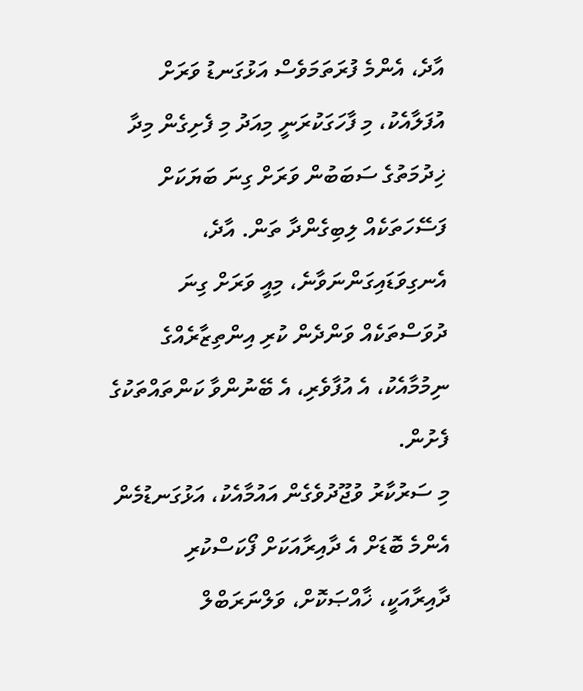އާދެ، އެންމެ ފުރަތަމަވެސް އަޅުގަނޑު ވަރަށް އުފަލާއެކު، މި ފާހަގަކުރަނީ މިއަދު މި ފެށިގެން މިދާ ޚިދުމަތުގެ ސަބަބުން ވަރަށް ގިނަ ބަޔަކަށް ފަސޭހަތަކެއް ލިބިގެންދާ ތަން. އާދެ، އެނގިވަޑައިގަންނަވާނެ، މިއީ ވަރަށް ގިނަ ދުވަސްތަކެއް ވަންދެން ކުރި އިންތިޒާރެއްގެ ނިމުމާއެކު، އެ އުފާވެރި، އެ ބޭނުންވާ ކަންތައްތަކުގެ ފެށުން.
މި ސަރުކާރު ވުޖޫދުވެގެން އައުމާއެކު، އަޅުގަނޑުމެން އެންމެ ބޮޑަށް އެ ދާއިރާއަކަށް ފޯކަސްކުރި ދާއިރާއަކީ، ޚާއްޞަކޮށް، ވަލްނަރަބްލް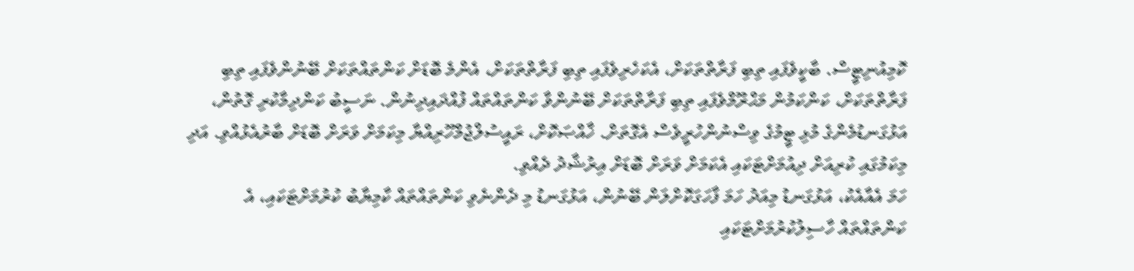ކޮމިއުނިޓީސް. ބާކީވެފައި ތިބި ފަރާތްތަކަށް، އެކަހެރިވެފައި ތިބި ފަރާތްތަކަށް، އެންމެ ބޮޑަށް ކަންތައްތަކަށް ބޭނުންވެފައި ތިބި ފަރާތްތަކަށް، ކަންކަމުން މަޙްރޫމްވެފައި ތިބި ފަރާތްތަކަށް ބޭނުންވާ ކަންތައްތައް ފުއްދައިދިނުން. ނަސީބު ކަންދިމާކުރި ގޮތުން، އަޅުގަނޑުމެންގެ މުޅި ޓީމުގެ ވިސްނުންހުރީވެސް އެގޮތަށް. ޚާއްޞަކޮށް، ރައީސުލްޖުމްހޫރިއްޔާ މިކަމަށް ވަރަށް ބޮޑަށް ބާރުއެޅުއްވި. އަދި މިކަމުގައި ކުރިއަށް ދިއުމަށްޓަކައި އެކަމަށް ވަރަށް ބޮޑަށް އިރުޝާދު ދެއްވި.
ހަމަ އެއާއެކު، އަޅުގަނޑު މިއަދު ހަމަ ފާހަގަކޮށްލަން ބޭނުން، އަޅުގަނޑު މި ދެންނެވި ކަންތައްތައް ކާމިޔާބު ކުރުމަށްޓަކައި، އެ ކަންތައްތައް ހާސިލުކުރުމަށްޓަކައި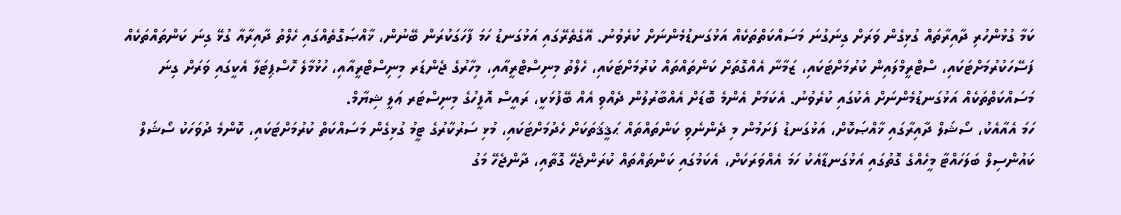ކަމާ ގުޅުންހުރި ދާއިރާތައް ގުޅިގެން ވަރަށް ގިނަގުނަ މަސައްކަތްތަކެއް އަޅުގަނޑުމެންނަށް ކުރެވުނު. އޭގެތެރޭގައި އަޅުގަނޑު ހަމަ ފާހަގަކުރަން ބޭނުން، ޚާއްޞަގޮތެއްގައި ހެލްތު ދާއިރާއާ ގުޅޭ ގިނަ ކަންތައްތަކެއް ފަސޭހަކުރުމަށްޓަކައި، ސްޓްރީމްލައިން ކުރުމަށްޓަކައި، ޒަމާނާ އެއްގޮތަށް ކަންތައްތައް ކުރުމަށްޓަކައި، ހެލްތު މިނިސްޓްރީއާއި، މިހާރުގެ ޖެންޑަރ މިނިސްޓްރީއާއި، ހުޅުމާލެ ހޮސްޕިޓަލާ އެކީގައި ވަރަށް ގިނަ މަސައްކަތްތަކެއް އަޅުގަނޑުމެންނަށް އެކުގައި ކުރެވުނު. އެކަމަށް އެންމެ ބޮޑަށް އެއްބާރުލުން ދެއްވި އެއް ބޭފުޅަކީ، ރައީސް އޮފީހުގެ މިނިސްޓަރ ޢަލީ ޝިޔާމް.
ހަމަ އެއާއެކު، ސޯޝަލް ދާއިރާގައި ޚާއްޞަކޮށް، އަޅުގަނޑު ފަށަމުން މި ދެންނެވި ކަންތައްތައް ޙަޤީޤަތަކަށް ހެދުމަށްޓަކައި، މުޅި ސަރުކާރުގެ ޓީމު ގުޅިގެން މަސައްކަތް ކުރުމަށްޓަކައި، ކޮންމެ ދުވަހަކު ސޯޝަލް ކައުންސިލް ބަލަހައްޓާ މީހެއްގެ ގޮތުގައި އަޅުގަނޑާއެކު ހަމަ އެއްވަރަކަށް، އެކަމުގައި ކަންތައްތައް ކުރަންޖެހޭ ގޮތާއި، ދާންޖެހޭ މަގު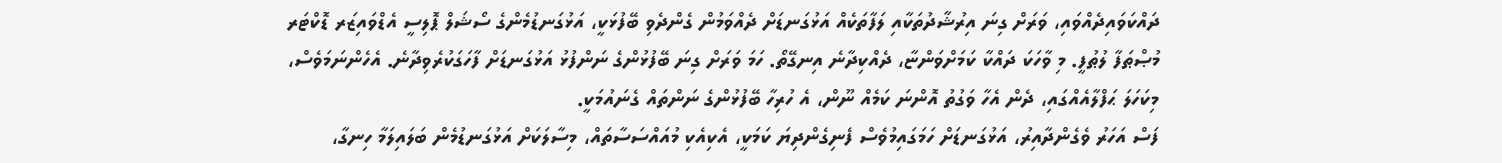ދައްކަވައިދެއްވައި، ވަރަށް ގިނަ އިރުޝާދުތަކާއި ލަފާތަކެއް އަޅުގަނޑަށް ދެއްވަމުން ގެންދެވި ބޭފުޅަކީ، އަޅުގަނޑުމެންގެ ސޯޝަލް ޕޮލިސީ އެޑްވައިޒަރ ޑޮކްޓަރ މުޞްޠަފާ ލުޠުފީ. މި ވާހަކަ ދައްކާ ކަމަށްވަންޏާ، ދެއްކިދާނެ އިނގޭތޯ. ހަމަ ވަރަށް ގިނަ ބޭފުޅުންގެ ނަންފުޅު އަޅުގަނޑަށް ފާހަގަކުރެވިދާނެ. އެހެންނަމަވެސް، މިކަހަލަ ޙަފްލާއެއްގައި، ދެން އެހާ ވަގުތު އޮންނަ ކަމެއް ނޫން، އެ ހުރިހާ ބޭފުޅުންގެ ނަންތައް ގެނައުމަކީ.
ފަސް އަހަރު ވެގެންދާއިރު، އަޅުގަނޑަށް ހަމަގައިމުވެސް ފެނިގެންދިޔަ ކަމަކީ، އެކިއެކި މުއައްސަސާތައް، މިސާލަކަށް އަޅުގަނޑުމެން ބަލައިލަމާ ހިނގާ،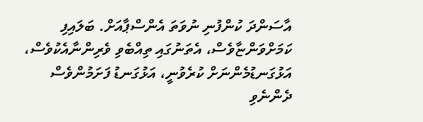އާސަންދަ ކުންފުނި ނުވަތަ އެންސްޕާއަށް. ބަލައިފި ކަމަށްވަންޏާވެސް، އެތަނުގައި ތިއްބެވި ވެރިންނާއެކުވެސް، އަޅުގަނޑުމެންނަށް ކުރެވުނީ، އަޅުގަނޑު ފަށަމުންވެސް ދެންނެވި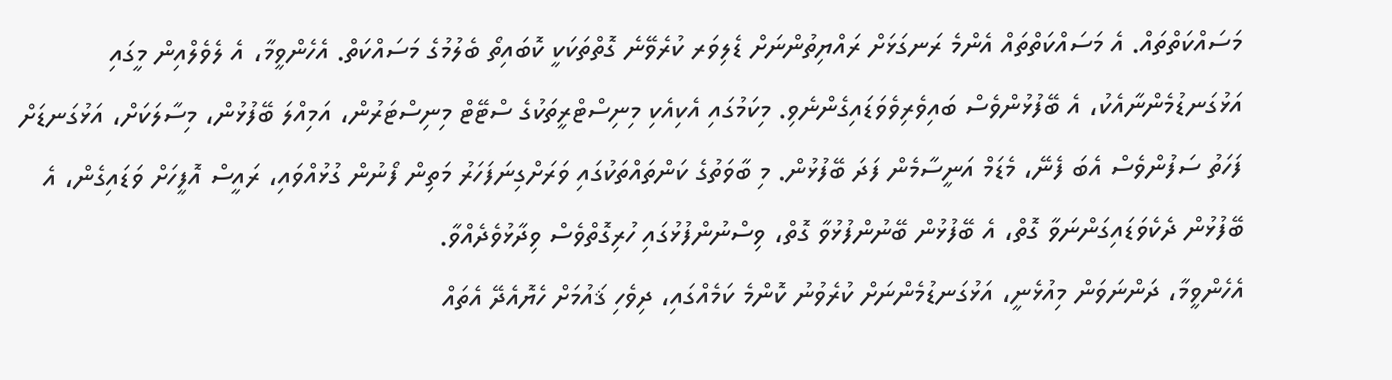މަސައްކަތްތައް. އެ މަސައްކަތްތައް އެންމެ ރަނގަޅަށް ރައްޔިތުންނަށް ޑެލިވަރ ކުރެވޭނެ ގޮތްތަކަކީ ކޮބައިތޯ ބެލުމުގެ މަސައްކަތް. އެހެންވީމާ، އެ ލެވެލްއިން މީގައި އަޅުގަނޑުމެންނާއެކު، އެ ބޭފުޅުންވެސް ބައިވެރިވެވަޑައިގެންނެވި. މިކަމުގައި އެކިއެކި މިނިސްޓްރީތަކުގެ ސްޓޭޓް މިނިސްޓަރުން، އަމިއްލަ ބޭފުޅުން، މިސާލަކަށް، އަޅުގަނޑަށް ފަހަތު ސަފުންވެސް އެބަ ފެނޭ، މެޑަމް އަނީސާމެން ފަދަ ބޭފުޅުން. މި ބާވަތުގެ ކަންތައްތަކުގައި ވަރަށްގިނަފަހަރު މަތިން ފޯނުން ގުޅުއްވައި، ރައީސް އޮފީހަށް ވަޑައިގެން، އެ ބޭފުޅުން ދެކެވަޑައިގަންނަވާ ގޮތް، އެ ބޭފުޅުން ބޭނުންފުޅުވާ ގޮތް، ވިސްނުންފުޅުގައި ހުރިގޮތްވެސް ވިދާޅުވެދެއްވާ.
އެހެންވީމާ، ދަންނަވަން މިއުޅެނީ، އަޅުގަނޑުމެންނަށް ކުރެވުނު ކޮންމެ ކަމެއްގައި، ދިވެހި ޤައުމަށް ހެޔޮއެދޭ އެތައް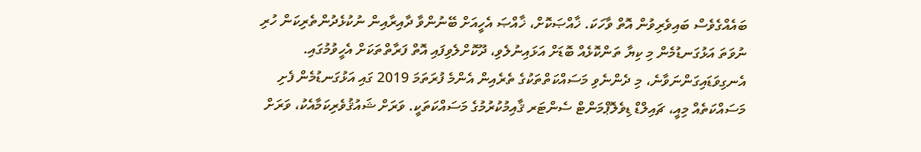ބައެއްގެވެސް ބައިވެރިވުން އޮތް ވާހަކަ. ޚާއްޞަކޮށް، ޚާއްޞަ އެހީއަށް ބޭނުންވާ ދާއިރާއިން ނުކުޅެދުންތެރިކަން ހުރި ނުވަތަ އަޅުގަނޑުމެން މި ކިޔާ ތަންކޮޅެއް ބޮޑަށް އަޅައިނުލެވި، ދޫކޮށްލެވިފައި އޮތް ފަރާތްތަކަށް އެހީވުމުގައި.
އެނގިވަޑައިގަންނަވާނެ، މި ދެންނެވި މަސައްކަތްތަކުގެ ތެރެއިން އެންމެ ފުރަތަމަ 2019 ގައި އަޅުގަނޑުމެން ފެށި މަސައްކަތެއް މިއީ، ޗައިލްޑް ޑިވެލޮޕްމަންޓް ސެންޓަރ ޤާއިމުކުރުމުގެ މަސައްކަތަކީ. ވަރަށް ޝައުޤުވެރިކަމާއެކު، ވަރަށް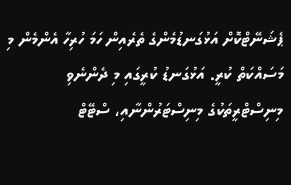ޕެޝަނޭޓްކޮށް އަޅުގަނޑުމެންގެ ތެރެއިން ހަމަ ހުރިހާ އެންމެން މި މަސައްކަތް ކުރީ. އަޅުގަނޑު ކުރީގައި މި ދެންނެވި މިނިސްޓްރީތަކުގެ މިނިސްޓަރުންނާއި، ސްޓޭޓް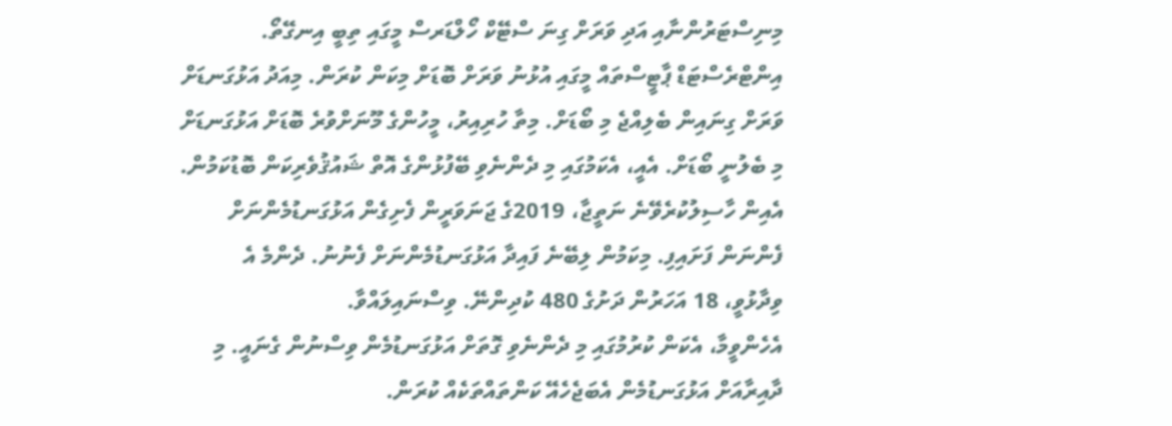މިނިސްޓަރުންނާއި އަދި ވަރަށް ގިނަ ސްޓޭކް ހޯލްޑަރސް މީގައި ތިބީ އިނގޭތޯ. އިންޓްރެސްޓަޑް ޕާޓީސްތައް މީގައި އުޅުނު ވަރަށް ބޮޑަށް މިކަން ކުރަން. މިއަދު އަޅުގަނޑަށް ވަރަށް ގިނައިން ބެލިއްޖެ މި ބޯޑަށް. މިތާ ހުރިއިރު، މީހުންގެ މޫނަށްވުރެ ބޮޑަށް އަޅުގަނޑަށް މި ބެލުނީ ބޯޑަށް. އެއީ، އެކަމުގައި މި ދެންނެވި ބޭފުޅުންގެ އޮތް ޝައުޤުވެރިކަން ބޮޑުކަމުން. އެއިން ހާސިލުކުރެވޭނެ ނަތީޖާ، 2019ގެ ޖަނަވަރީން ފެށިގެން އަޅުގަނޑުމެންނަށް ފެންނަން ފަށައިފި. މިކަމުން ލިބޭނެ ފައިދާ އަޅުގަނޑުމެންނަށް ފެނުނު. ދެންމެ އެ ވިދާޅުވީ، 18 އަހަރުން ދަށުގެ 480 ކުދިންނޭ. ވިސްނައިލައްވާ.
އެހެންވީމާ، އެކަން ކުރުމުގައި މި ދެންނެވި ގޮތަށް އަޅުގަނޑުމެން ވިސްނުން ގެނައީ. މި ދާއިރާއަށް އަޅުގަނޑުމެން އެބަޖެހެއޭ ކަންތައްތަކެއް ކުރަން.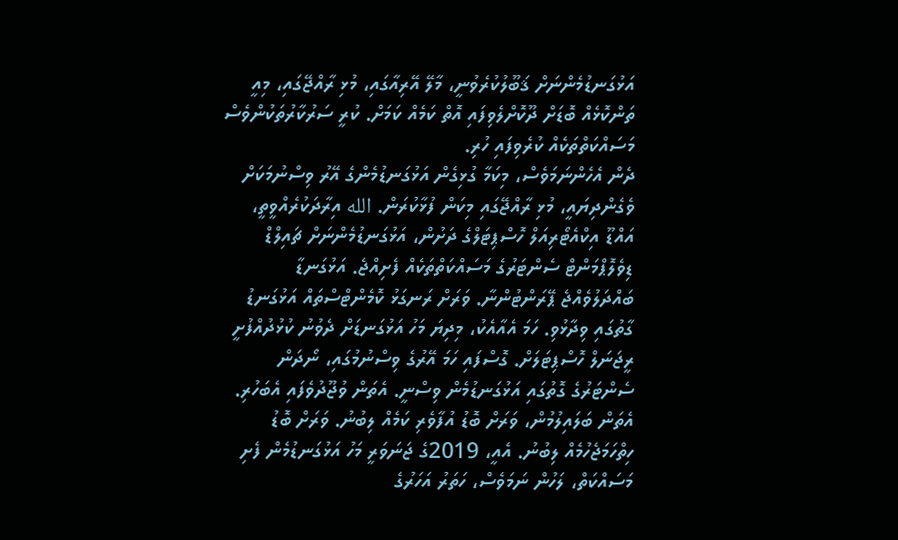އަޅުގަނޑުމެންނަށް ޤަބޫލުކުރެވުނީ، މާލޭ އޭރިއާގައި، މުޅި ރާއްޖޭގައި، މިއީ ތަންކޮޅެއް ބޮޑަށް ދޫކޮށްލެވިފައި އޮތް ކަމެއް ކަމަށް. ކުރީ ސަރުކާރުތަކުންވެސް މަސައްކަތްތަކެއް ކުރެވިފައި ހުރި.
ދެން އެހެންނަމަވެސް، މިކަމާ ގުޅިގެން އަޅުގަނޑުމެންގެ އޭރު ވިސްނުމަކަށް ވެގެންދިޔައީ، މުޅި ރާއްޖޭގައި މިކަން ފުޅާކުރަން. الله އިރާދަކުރެއްވީތީ، އައްޑޫ އިކްއެޓޯރިއަލް ހޮސްޕިޓަލްގެ ދަށުން، އަޅުގަނޑުމެންނަށް ޗައިލްޑް ޑިވެލޮޕްމަންޓް ސެންޓަރުގެ މަސައްކަތްތަކެއް ފެށިއްޖެ. އަޅުގަނޑާ ބައްދަލުވެއްޖެ ޕޭރަންޓުންނާ. ވަރަށް ރަނގަޅު ކޮމެންޓްސްތައް އަޅުގަނޑު ގާތުގައި ވިދާޅުވި. ހަމަ އެއާއެކު، މިދިޔަ މަހު އަޅުގަނޑަށް ދެވުނު ކުޅުދުއްފުށީ ރީޖަނަލް ހޮސްޕިޓަލަށް. ގޮސްފައި ހަމަ އޭރުގެ ވިސްނުމުގައި، ނޯދަން ސެންޓަރުގެ ގޮތުގައި އަޅުގަނޑުމެން ވިސްނީ. އެތަން ވުޖޫދުވެފައި އެބަހުރި. އެތަން ބަލައިލުމުން، ވަރަށް ބޮޑު އުފާވެރި ކަމެއް ލިބުނު. ވަރަށް ބޮޑު ހިތްހަމަޖެހުމެއް ލިބުނު. އެއީ، 2019ގެ ޖަނަވަރީ މަހު އަޅުގަނޑުމެން ފެށި މަސައްކަތް، ލަހުން ނަމަވެސް، ހަތަރު އަހަރުގެ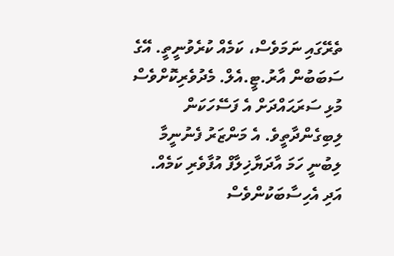ތެރޭގައި ނަމަވެސް، ކަމެއް ކުރެވުނީތީ. އޭގެ ސަބަބުން އާރު.ޓީ.އެލް. މެދުވެރިކޮށްވެސް މުޅި ސަރަޙައްދަށް އެ ފަސޭހަކަން ލިބިގެންދާތީވެ. އެ މަންޒަރު ފެނުނީމާ ލިބުނީ ހަމަ އާދަޔާޚިލާފް އުފާވެރި ކަމެއް.
އަދި އެހިސާބަކުންވެސް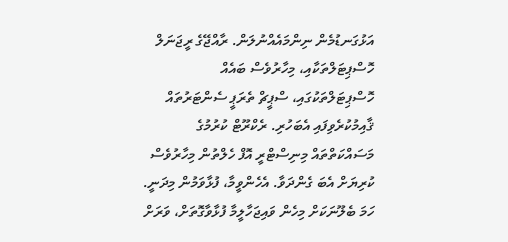އަޅުގަނޑުމެން ނިންމައެއްނުލަން. ރާއްޖޭގެ ރީޖަނަލް ހޮސްޕިޓަލްތަކާއި، މިހާރުވެސް ބައެއް ހޮސްޕިޓަލްތަކުގައި، ސްޕީޗް ތެރަޕީ ސެންޓަރުތައް ޤާއިމުކުރެވިފައި އެބަހުރި. ރެކްރޫޓް ކުރުމުގެ މަސައްކަތްތައް މިނިސްޓްރީ އޮފް ހެލްތުން މިހާރުވެސް ކުރިޔަށް އެބަ ގެންދަވާ. އެހެންވީމާ، ފުޅާވަމުން މިދަނީ. ހަމަ ބެލޫނަކަށް މިހެން ވައިޖަހާލީމާ ފުޅާވާގޮތަށް، ވަރަށް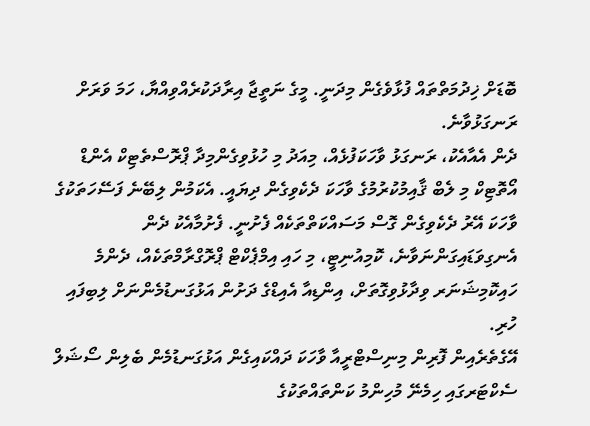ބޮޑަށް ޚިދުމަތްތައް ފުޅާވެގެން މިދަނީ. މީގެ ނަތީޖާ އިރާދަކުރެއްވިއްޔާ، ހަމަ ވަރަށް ރަނގަޅުވާނެ.
ދެން އެއާއެކު، ރަނގަޅު ވާހަކަފުޅެއް، މިއަދު މި ހުޅުވިގެންމިދާ ޕްރޮސްތެޓިކް އެންޑް އޯތޮޓިކް މި ލެބް ޤާއިމުކުރުމުގެ ވާހަކަ ދެކެވިގެން ދިޔައީ. އެކަމުން ލިބޭނެ ފަސޭހަތަކުގެ ވާހަކަ އޭރު ދެކެވިގެން ގޮސް މަސައްކަތްތަކެއް ފެށުނީ. ފެށުމާއެކު ދެން އެނގިވަޑައިގަންނަވާނެ، ކޮމިއުނިޓީ، މި ހައި އިމްޕެކްޓް ޕްރޮގްރާމްތަކެއް، ދެންމެ ހައިކޮމިޝަނަރ ވިދާޅުވިގޮތަށް، އިންޑިއާ އެއިޑްގެ ދަށުން އަޅުގަނޑުމެންނަށް ލިބިފައި ހުރި.
އޭގެތެރެއިން ފޮރިން މިނިސްޓްރީއާ ވާހަކަ ދައްކައިގެން އަޅުގަނޑުމެން ބެލިން ސޯޝަލް ސެކްޓަރގައި ހިމެނޭ މުހިންމު ކަންތައްތަކުގެ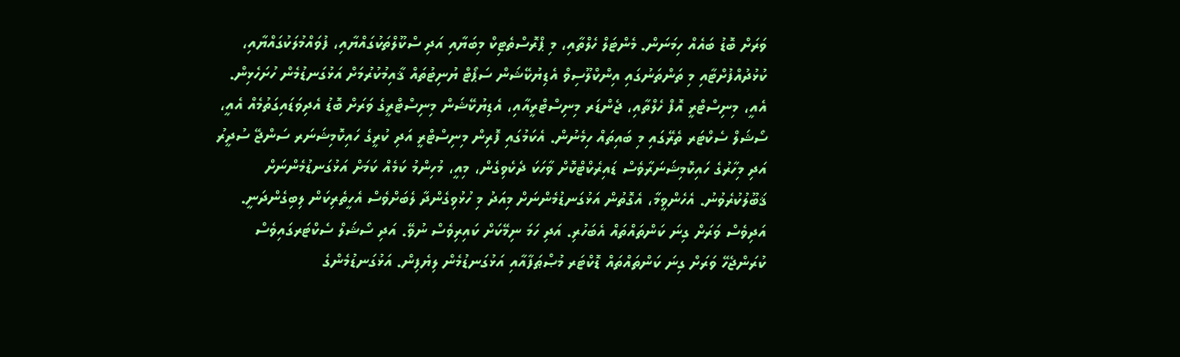ވަރަށް ބޮޑު ބައެއް ހިމަނަން. މެންޓަލް ހެލްތާއި، މި ޕްރޮސްތެޓިކް މިބަޔާއި އަދި ސްކޫލްތަކުގައްޔާއި، ފުވައްމުލަކުގައްޔާއި، ކުޅުދުއްފުށްޓާއި މި ތަންތަނުގައި އިންކްލޫސިވް އެޑިޔުކޭޝަން ސަޕޯޓް ޔުނިޓުތައް ޤާއިމުކުރުމަށް އަޅުގަނޑުމެން ހުށަހެޅިން. އެއީ، މިނިސްޓްރީ އޮފް ހެލްތާއި، ޖެންޑަރ މިނިސްޓްރީއާއި، އެޑިޔުކޭޝަން މިނިސްޓްރީގެ ވަރަށް ބޮޑު އެދިވަޑައިގަތުމެއް އެއީ، ސޯޝަލް ސެކްޓަރ ތެރޭގައި މި ބައިތައް ހިމެނުން. އެކަމުގައި ފޮރިން މިނިސްޓްރީ އަދި ކުރީގެ ހައިކޮމިޝަނަރ ސަންޖޭ ސުދީރު އަދި މިހާރުގެ ހައިކޮމިޝަނަރާވެސް ޑައިރެކްޓްކޮށް ވާހަކަ ދެކެވިގެން، މިއީ، މުހިންމު ކަމެއް ކަމަށް އަޅުގަނޑުމެންނަށް ޤަބޫލުކުރެވުނު. އެހެންވީމާ، އެގޮތުން އަޅުގަނޑުމެންނަށް މިއަދު މި ހުޅުވިގެންދާ ލެބަށްވެސް އެހީތެރިކަން ލިބިގެންދަނީ.
އަދިވެސް ވަރަށް ގިނަ ކަންތައްތައް އެބަހުރި. އަދި ހަމަ ނިމޭކަށް ކައިރިވެސް ނުވޭ. އަދި ސޯޝަލް ސެކްޓަރގައިވެސް ކުރަންޖެހޭ ވަރަށް ގިނަ ކަންތައްތައް ޑޮކްޓަރ މުޞްޠަފާއާއި އަޅުގަނޑުމެން ލިޔެފިން. އަޅުގަނޑުމެންގެ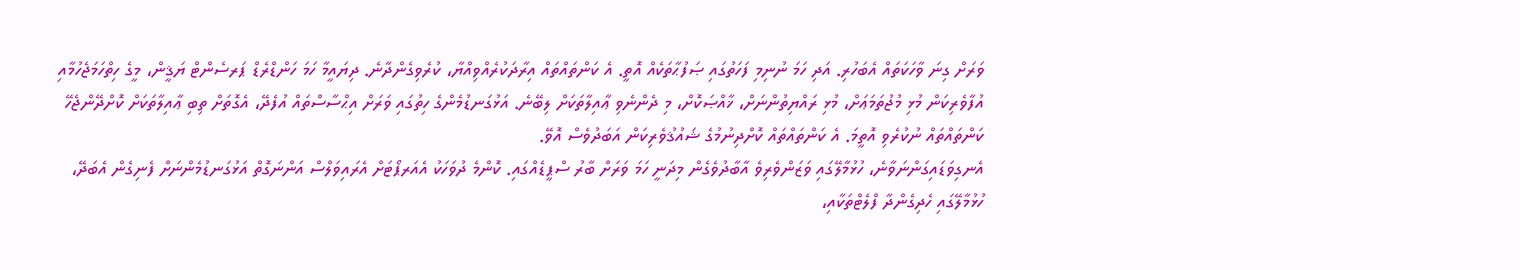ވަރަށް ގިނަ ވާހަކަތައް އެބަހުރި. އަދި ހަމަ ނުނިމި ފަހަތުގައި ޞަފުޙާތަކެއް އޮތީ. އެ ކަންތައްތައް އިރާދަކުރެއްވިއްޔާ، ކުރެވިގެންދާނެ. ދިޔައީމާ ހަމަ ހަންޑްރެޑް ޕަރސެންޓް ޔަޤީން، މީގެ ހިތްހަމަޖެހުމާއި އުފާވެރިކަން މުޅި މުޖުތަމަޢަށް، މުޅި ރައްޔިތުންނަށް، ޚާއްޞަކޮށް، މި ދެންނެވި ޢާއިލާތަކަށް ލިބޭނެ. އަޅުގަނޑުމެންގެ ހިތުގައި ވަރަށް އިޙްސާސްތައް އުފެދޭ، އެގޮތަށް ތިބި ޢާއިލާތަކަށް ކޮށްދޭންޖެހޭ ކަންތައްތައް ނުކުރެވި އޮތީމަ. އެ ކަންތައްތައް ކޮށްދިނުމުގެ ޝައުޤުވެރިކަން އަބަދުވެސް އޮވޭ.
އެނގިވަޑައިގަންނަވާނެ، ހުޅުމާލޭގައި ވަޒަންވެރިވެ އާބާދުވެގެން މިދަނީ ހަމަ ވަރަށް ބާރު ސްޕީޑެއްގައި. ކޮންމެ ދުވަހަކު އެއަރޕޯޓަށް އެރައިވަލްސް އަންނަގޮތް އަޅުގަނޑުމެންނަށް ފެނިގެން އެބަދޭ، ހުޅުމާލޭގައި ހެދިގެންދާ ފްލެޓްތަކާއި،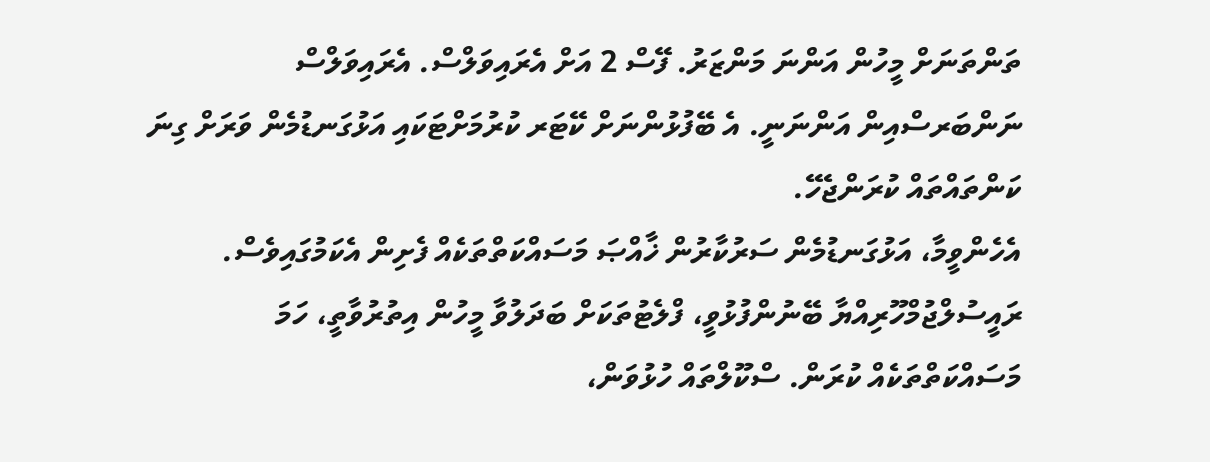ތަންތަނަށް މީހުން އަންނަ މަންޒަރު. ފޭސް 2 އަށް އެރައިވަލްސް. އެރައިވަލްސް ނަންބަރސްއިން އަންނަނީ. އެ ބޭފުޅުންނަށް ކޭޓަރ ކުރުމަށްޓަކައި އަޅުގަނޑުމެން ވަރަށް ގިނަ ކަންތައްތައް ކުރަންޖެހޭ.
އެހެންވީމާ، އަޅުގަނޑުމެން ސަރުކާރުން ޚާއްޞަ މަސައްކަތްތަކެއް ފެށިން އެކަމުގައިވެސް. ރައީސުލްޖުމްހޫރިއްޔާ ބޭނުންފުޅުވީ، ފްލެޓުތަކަށް ބަދަލުވާ މީހުން އިތުރުވާތީ، ހަމަ މަސައްކަތްތަކެއް ކުރަން. ސްކޫލްތައް ހުޅުވަން،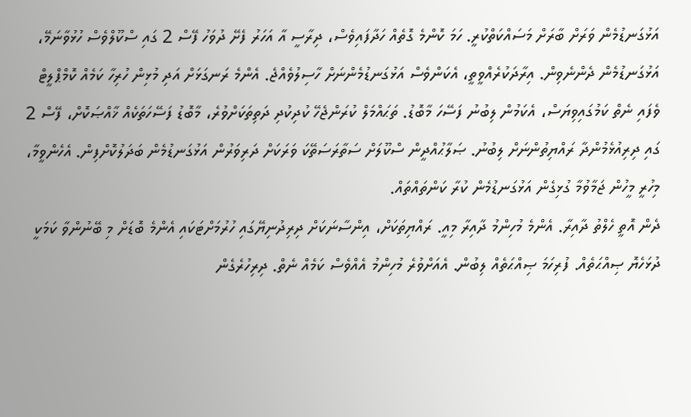އަޅުގަނޑުމެން ވަރަށް ބާރަށް މަސައްކަތްކުރީ. ހަމަ ކޮންމެ ގޮތެއް ހަދާފައިވެސް، ދިރާސީ އާ އަހަރު ފެށޭ ދުވަހު ފޭސް 2 ގައި ސްކޫލްވެސް ހުޅުވާނަމޭ، އަޅުގަނޑުމެން ދެންނެވިން. އިރާދަކުރެއްވީތީ، އެކަންވެސް އަޅުގަނޑުމެންނަށް ހާސިލުވެއްޖެ. އެންމެ ރަނގަޅަށް އަދި މުޅިން ހުރިހާ ކަމެއް ކޮމްޕްލީޓް ވެފައި ނެތް ކަމުގައިވިޔަސް، އެކަމުން ލިބުނު ފަސޭހަ މާބޮޑު. ތަޙައްމަލް ކުރަންޖެހޭ ކުދިކުދި ދަތިތަކަށްވުރެ، މާބޮޑު ފަސޭހަތަކެއް ޚާއްޞަކޮށް، ފޭސް 2 ގައި ދިރިއުޅެމުންދާ ރައްޔިތުންނަށް ލިބުނު. ޞަލާޙުއްދީން ސްކޫލަށް ސަތާރަސަތޭކަ ވަރަކަށް ދަރިވަރުން އަޅުގަނޑުމެން ބަދަލުކޮށްފިން. އެހެންވީމާ، މިހުރީ މީހުން ޖަމާވުމާ ގުޅިގެން އަޅުގަނޑުމެން ކުރާ ކަންތައްތައް.
ދެން އޮތީ ހެލްތު ދާއިރާ. އެންމެ މުހިންމު ދާއިރާ މިއީ. ރައްޔިތަކަށް، އިންސާނަކަށް ދިރިދުނިޔޭގައި ހުރުމަށްޓަކައި އެންމެ ބޮޑަށް މި ބޭނުންވާ ކަމަކީ ދުޅަހެޔޮ ޞިއްޙަތެއް. ފުރިހަމަ ޞިއްޙަތެއް ލިބުން. އެއަށްވުރެ މުހިންމު އެއްވެސް ކަމެއް ނެތް. ދިރިހުރެގެން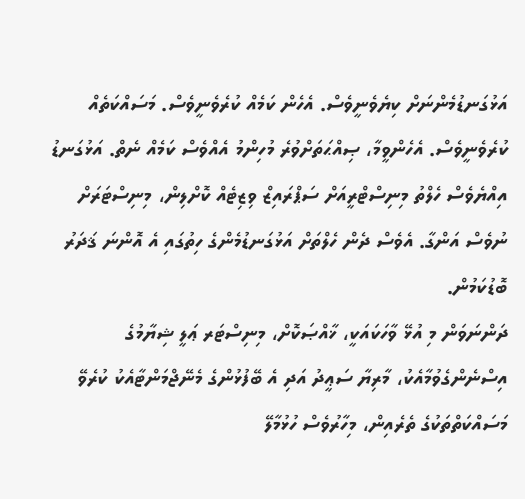އަޅުގަނޑުމެންނަށް ކިޔެވެނީވެސް. އެހެން ކަމެއް ކުރެވެނީވެސް. މަސައްކަތެއް ކުރެވެނީވެސް. އެހެންވީމާ، ޞިއްޙަތަށްވުރެ މުހިންމު އެއްވެސް ކަމެއް ނެތް. އަޅުގަނޑު އިއްޔެވެސް ހެލްތު މިނިސްޓްރީއަށް ސަޕްރައިޒް ވިޒިޓެއް ކޮށްލިން، މިނިސްޓަރަށް ނުވެސް އަންގާ. އެވެސް ދެން ހެލްތަށް އަޅުގަނޑުމެންގެ ހިތުގައި އެ އޮންނަ ޤަދަރު ބޮޑުކަމުން.
ދަންނަވަން މި އުޅޭ ވާހަކައަކީ، ޚާއްޞަކޮށް، މިނިސްޓަރ ޢަލީ ޝިޔާމުގެ އިސްނެންގެވުމާއެކު، މާރިޔާ ސަޢީދު އަދި އެ ބޭފުޅުންގެ މެނޭޖްމަންޓާއެކު ކުރެވޭ މަސައްކަތްތަކުގެ ތެރެއިން، މިހާރުވެސް ހުޅުމާލޭ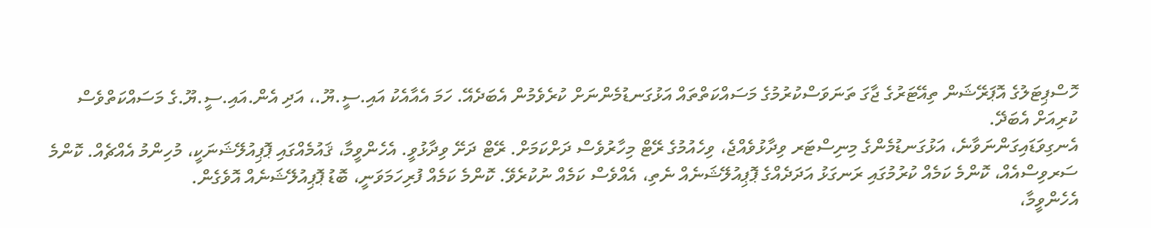ހޮސްޕިޓަލުގެ އޮޕަރޭޝަން ތިއޭޓަރުގެ ޖާގަ ތަނަވަސްކުރުމުގެ މަސައްކަތްތައް އަޅުގަނޑުމެންނަށް ކުރެވެމުން އެބަދެއޭ. ހަމަ އެއާއެކު އައި.ސީ.ޔޫ.، އަދި އެން.އައި.ސީ.ޔޫ.ގެ މަސައްކަތްވެސް ކުރިއަށް އެބަދޭ.
އެނގިވަޑައިގަންނަވާނެ، އަޅުގަނޑުމެންގެ މިނިސްޓަރ ވިދާޅުވެއްޖެ، ވިހެއުމުގެ ރޭޓް މިހާރުވެސް ދަށްކަމަށް. ރޭޓް ދަށޭ ވިދާޅުވީ. އެހެންވީމާ، ޤައުމެއްގައި ޕޮޕިއުލޭޝަނަކީ، މުހިންމު އެއްޗެއް. ކޮންމެ ސަރވިސްއެއް، ކޮންމެ ކަމެއް ކުރުމުގައި ރަނގަޅު އަދަދެއްގެ ޕޮޕިއުލޭޝަނެއް ނެތި، އެއްވެސް ކަމެއް ނުކުރެވޭ. ކޮންމެ ކަމެއް ފުރިހަމަވަނީ، ބޮޑު ޕޮޕިއުލޭޝަނެއް އޮވެގެން.
އެހެންވީމާ،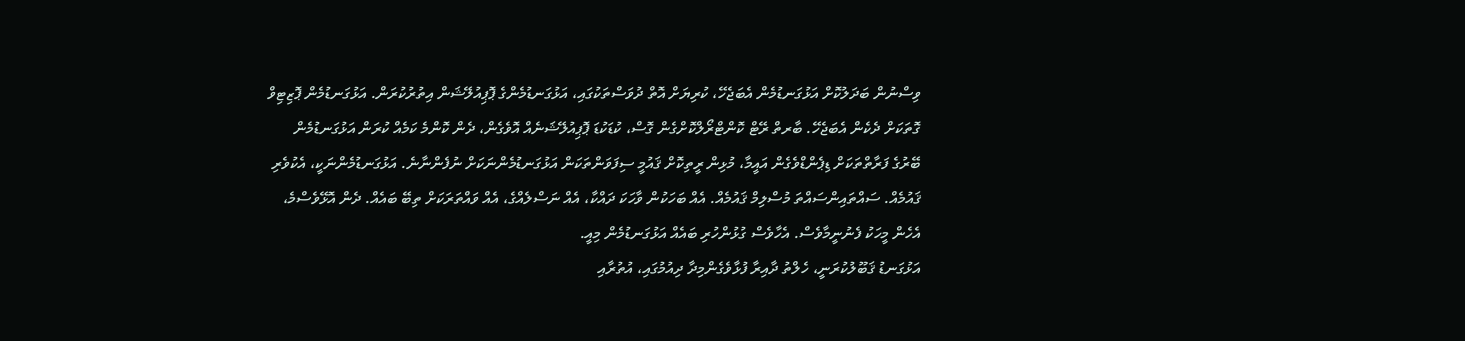ވިސްނުން ބަދަލުކޮށް އަޅުގަނޑުމެން އެބަޖެހޭ، ކުރިޔަށް އޮތް ދުވަސްތަކުގައި، އަޅުގަނޑުމެންގެ ޕޮޕިއުލޭޝަން އިތުރުކުރަން. އަޅުގަނޑުމެން ޕޮޒިޓިވް ގޮތަކަށް ދެކެން އެބަޖެހޭ. ބާރތް ރޭޓް ކޮންޓްރޯލްކޮށްގެން ގޮސް، ކުޑަކުޑަ ޕޮޕިއުލޭޝަނެއް އޮވެގެން، ދެން ކޮންމެ ކަމެއް ކުރަން އަޅުގަނޑުމެން ބޭރުގެ ފަރާތްތަކަށް ޑިޕެންޑްވެގެން އައީމާ، މުޅިން ރީތިކޮށް ޤައުމީ ސިފަވަންތަކަން އަޅުގަނޑުމެންނަކަށް ނުފެންނާނެ. އަޅުގަނޑުމެންނަކީ، އެކުވެރި ޤައުމެއް. ސައްތައިންސައްތަ މުސްލިމް ޤައުމެއް. އެއް ބަހަކުން ވާހަކަ ދައްކާ، އެއް ނަސްލެއްގެ، އެއް ވައްތަރަކަށް ތިބޭ ބައެއް. ދެން އޮޅޭވެސްމެ، އެހެން މީހަކު ފެނުނީމާވެސް. އެހާވެސް ގުޅުންހުރި ބައެއް އަޅުގަނޑުމެން މިއީ.
އަޅުގަނޑު ޤަބޫލުކުރަނީ، ހެލްތު ދާއިރާ ފުޅާވެގެންމިދާ ދިއުމުގައި، އުތުރާއި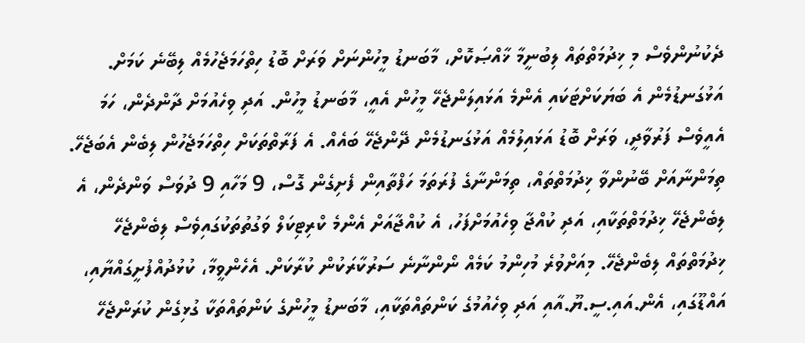ދެކުނުންވެސް މި ޚިދުމަތްތައް ލިބުނީމާ ޚާއްޞަކޮށް، މާބަނޑު މީހުންނަށް ވަރަށް ބޮޑު ހިތްހަމަޖެހުމެއް ލިބޭނެ ކަމަށް. އަޅުގަނޑުމެން އެ ބަޔަކަށްޓަކައި އެންމެ އަޅައިލަންޖެހޭ މީހުން އެއީ، މާބަނޑު މީހުން. އަދި ވިހެއުމަށް ދާންދެން، ހަމަ އެއީވެސް ފަރުވާދީ، ވަރަށް ބޮޑު އަޅައިލުމެއް އަޅުގަނޑުމެން ދޭންޖެހޭ ބައެއް. އެ ފަރާތްތަކަށް ހިތްހަމަޖެހުން ލިބެން އެބަޖެހޭ. ތިމަންނާއަށް ބޭނުންވާ ޚިދުމަތްތައް، ތިމަންނާގެ ފުރަތަމަ ހަފްތާއިން ފެށިގެން ގޮސް، 9 މަހާއި 9 ދުވަސް ވަންދެން، އެ ލިބެންޖެހޭ ޚިދުމަތްތަކާއި، އަދި ކުއްޖާ ވިހެއުމަށްފަހު، އެ ކުއްޖާއަށް އެންމެ ކްރިޓިކަލް ވަގުތުތަކުގައިވެސް ލިބެންޖެހޭ ޚިދުމަތްތައް ލިބެންޖެހޭ. މިއަށްވުރެ މުހިންމު ކަމެއް ނޯންނާނެ ސަރުކާރަކުން ކުރާކަށް. އެހެންވީމާ، ކުޅުދުއްފުށީގައްޔާއި، އައްޑޫގައި، އެން.އައި.ސީ.ޔޫ.އާއި އަދި ވިހެއުމުގެ ކަންތައްތަކާއި، މާބަނޑު މީހުންގެ ކަންތައްތަކާ ގުޅިގެން ކުރަންޖެހޭ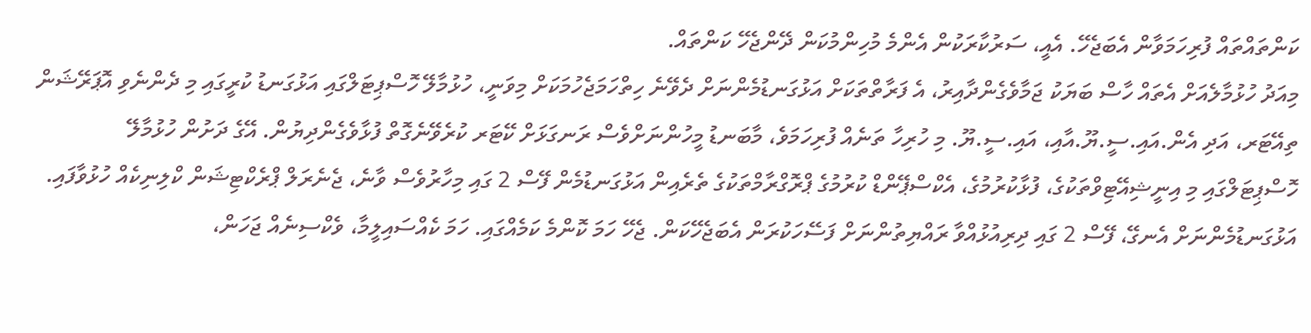ކަންތައްތައް ފުރިހަމަވާން އެބަޖެހޭ. އެއީ، ސަރުކާރަކުން އެންމެ މުހިންމުކަން ދޭންޖެހޭ ކަންތައް.
މިއަދު ހުޅުމާލެއަށް އެތައް ހާސް ބަޔަކު ޖަމާވެގެންދާއިރު، އެ ފަރާތްތަކަށް އަޅުގަނޑުމެންނަށް ދެވޭނެ ހިތްހަމަޖެހުމަކަށް މިވަނީ، ހުޅުމާލޭ ހޮސްޕިޓަލްގައި އަޅުގަނޑު ކުރީގައި މި ދެންނެވި އޮޕަރޭޝަން ތިއޭޓަރ، އަދި އެން.އައި.ސީ.ޔޫ.އާއި، އައި.ސީ.ޔޫ. މި ހުރިހާ ތަނެއް ފުރިހަމަވެ، މާބަނޑު މީހުންނަށްވެސް ރަނގަޅަށް ކޭޓަރ ކުރެވޭނެގޮތް ފުޅާވެގެންދިޔުން. އޭގެ ދަށުން ހުޅުމާލޭ ހޮސްޕިޓަލްގައި މި އިނީޝިއޭޓިވްތަކުގެ، ފުޅާކުރުމުގެ، އެކްސްޕޭންޑް ކުރުމުގެ ޕްރޮގްރާމްތަކުގެ ތެރެއިން އަޅުގަނޑުމެން ފޭސް 2 ގައި މިހާރުވެސް ވާނެ، ޖެނެރަލް ޕްރެކްޓިޝަން ކްލިނިކެއް ހުޅުވާފައި. އަޅުގަނޑުމެންނަށް އެނގޭ، ފޭސް 2 ގައި ދިރިއުޅުއްވާ ރައްޔިތުންނަށް ފަސޭހަކުރަން އެބަޖެހޭކަން. ޖެހޭ ހަމަ ކޮންމެ ކަމެއްގައި. ހަމަ ކެއްސައިލީމާ، ވެކްސިނެއް ޖަހަން،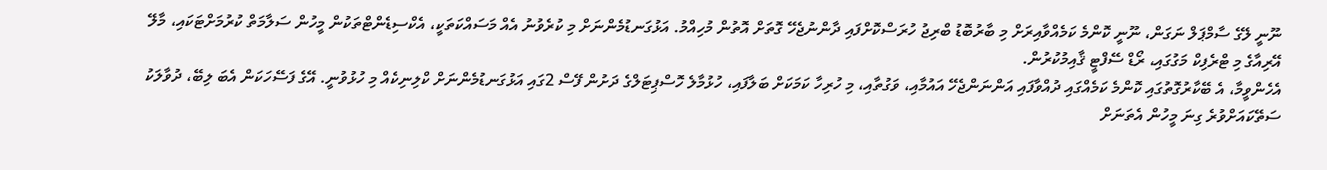ނޫނީ ލޭގެ ސާމްޕަލް ނަގަން، ނޫނީ ކޮންމެ ކަމެއްވާއިރަށް މި ބާރުބޮޑު ބްރިޖު ހުރަސްކޮށްފައި ދާންނުޖެހޭ ގޮތަށް އޮތުން މުހިއްމު. އަޅުގަނޑުމެންނަށް މި ކުރެވުނު އެއް މަސައްކަތަކީ، އެކްސިޑެންޓްތަކުން މީހުން ސަލާމަތް ކުރުމަށްޓަކައި، މާލޭ އޭރިއާގެ މި ޓްރެފިކް މަގުގައި، ރޯޑް ސޭފްޓީ ޤާއިމުކުރުން.
އެހެންވީމާ، އެ ބޭކާރުގޮތުގައި ކޮންމެ ކަމެއްގައި ދުއްވާފައި އަންނަންޖެހޭ އައުމާއި، ވަގުތާއި، މި ހުރިހާ ކަމަކަށް ބަލާފައި، ހުޅުމާލެ ހޮސްޕިޓަލްގެ ދަށުން ފޭސް 2ގައި އަޅުގަނޑުމެންނަށް ކްލިނިކެއް މި ހުޅުވުނީ. އޭގެ ފަސޭހަކަން އެބަ ލިބޭ، ދުވާލަކު ސަތޭކައަށްވުރެ ގިނަ މީހުން އެތަނަށް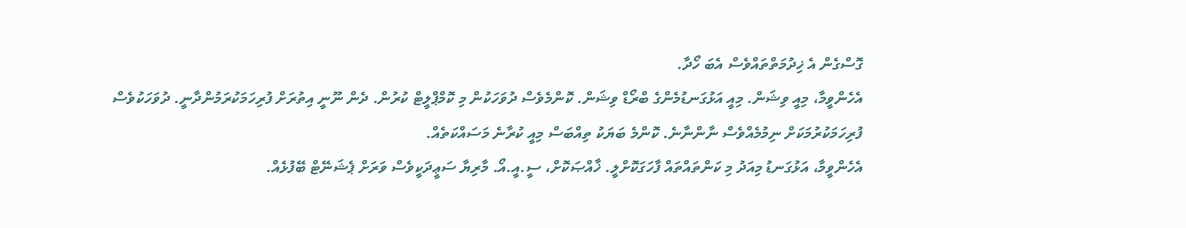ގޮސްގެން އެ ޚިދުމަތްތައްވެސް އެބަ ހޯދާ.
އެހެންވީމާ، މިއީ ވިޝަން. މިއީ އަޅުގަނޑުމެންގެ ބްރޯޑް ވިޝަން. ކޮންމެވެސް ދުވަހަކުން މި ކޮމްޕްލީޓް ކުރުން. ދެން ނޫނީ އިތުރަށް ފުރިހަމަކުރަމުންދާނީ. ދުވަހަކުވެސް ފުރިހަމަކުރުމަކަށް ނިމުމެއްވެސް ނާންނާނެ. ކޮންމެ ބަޔަކު ތިއްބަސް މިއީ ކުރާނެ މަސައްކަތެއް.
އެހެންވީމާ، އަޅުގަނޑު މިއަދު މި ކަންތައްތައް ފާހަގަކޮށްލީ. ޚާއްޞަކޮށް، ސީ.އީ.އޯ. މާރިޔާ ސަޢީދަކީވެސް ވަރަށް ޕެޝަނޭޓް ބޭފުޅެއް.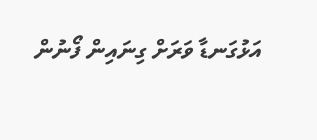އަޅުގަނޑާ ވަރަށް ގިނައިން ފޯނުން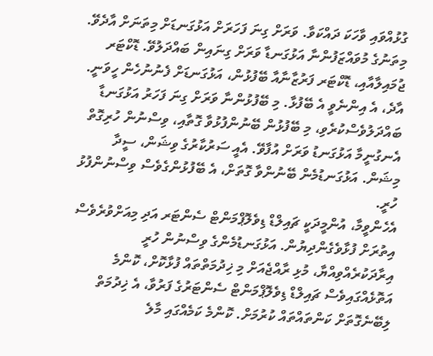ގުޅުއްވައި ވާހަކަ ދައްކަވާ. ވަރަށް ގިނަ ފަހަރަށް އަޅުގަނޑަށް މިތަނަށް އާދެވޭ. މިތަނުގެ މުވައްޒަފުންނާ އަޅުގަނޑާ ވަރަށް ގިނައިން ބައްދަލުވޭ. ޑޮކްޓަރ ޖުމައިލާއާއި، ޑޮކްޓަރ ފަރުޒާނާއާ ބޭފުޅުން، އަޅުގަނޑަށް ފެނުނުހެން ހީވަނީ. އާދެ، އެ އިންނެވީ އެ ބޭފުޅާ. މި ބޭފުޅުންނާ ވަރަށް ގިނަ ފަހަރު އަޅުގަނޑާ ބައްދަލުވެސްކުރެވި، މި ބޭފުޅުން ބޭނުންފުޅުވާ ގޮތާއި، ވިސްނުން ހުރިގޮތް އެނގުނީމާ އަޅުގަނޑު ވަރަށް އުފާވޭ. އެއީ ސަރުކާރުގެ ވިޝަން، ސީދާ މިޝަން. އަޅުގަނޑުމެން ބޭނުންވާ ގޮތަށް، އެ ބޭފުޅުންގެވެސް ވިސްނުންފުޅު ހުރީ.
އެހެންވީމާ، އުންމީދަކީ ޗައިލްޑް ޑިވެލޮޕްމަންޓް ސެންޓަރ އަދި މިއަށްވުރެވެސް އިތުރަށް ފުޅާވެގެންދިޔުން. އަޅުގަނޑުމެންގެ ވިސްނުން ހުރީ އިރާދަކުރެއްވިއްޔާ، މުޅި ރާއްޖެއަށް މި ޚިދުމަތްތައް ފުޅާކޮށް، ކޮންމެ އަތޮޅެއްގައިވެސް ޗައިލްޑް ޑިވެލޮޕްމަންޓް ސެންޓަރުގެ ފަރުވާ، އެ ޚިދުމަތް ލިބޭނެގޮތަށް ކަންތައްތައް ކުރުމަށް. ކޮންމެ ކަމެއްގައި މާލެ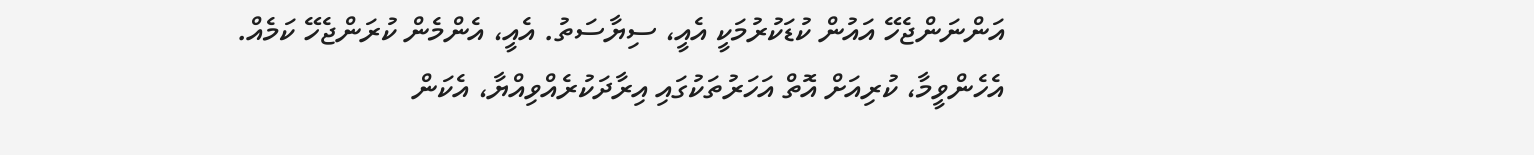އަންނަންޖެހޭ އައުން ކުޑަކުރުމަކީ އެއީ، ސިޔާސަތު. އެއީ، އެންމެން ކުރަންޖެހޭ ކަމެއް. އެހެންވީމާ، ކުރިއަށް އޮތް އަހަރުތަކުގައި އިރާދަކުރެއްވިއްޔާ، އެކަން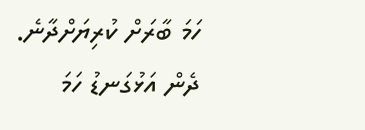ހަމަ ބާރަށް ކުރިޔަށްދާނެ.
ދެން އަޅުގަނޑު ހަމަ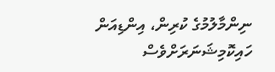ނިންމާލުމުގެ ކުރިން، އިންޑިއަން ހައިކޮމިޝަނަރަށްވެސް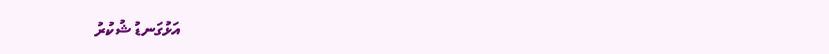އަޅުގަނޑު ޝުކުރު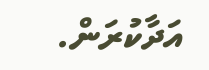އަދާކުރަން.